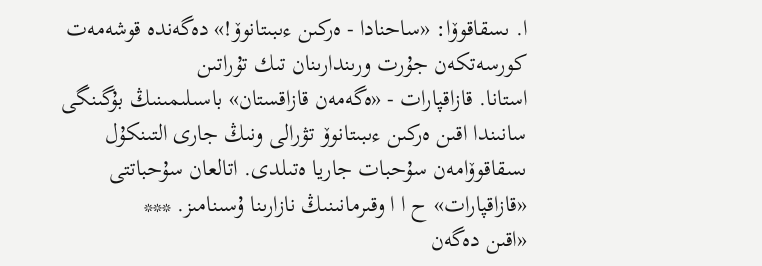ا. ىسقاقوۆا: «ساحنادا - ەركىن ءىبىتانوۆ!» دەگەندە قوشەمەت كورسەتكەن جۇرت ورىندارىنان تىك تۇراتىن
استانا. قازاقپارات - «ەگەمەن قازاقستان» باسىلىمىنىڭ بۇگىنگى سانىندا اقىن ەركىن ءىبىتانوۆ تۋرالى ونىڭ جارى التىنكۇل ىسقاقوۆامەن سۇحبات جاريا ەتىلدى. اتالعان سۇحباتتى «قازاقپارات» ح ا ا وقىرمانىنىڭ نازارىنا ۇسىنامىز. ***
«اقىن دەگەن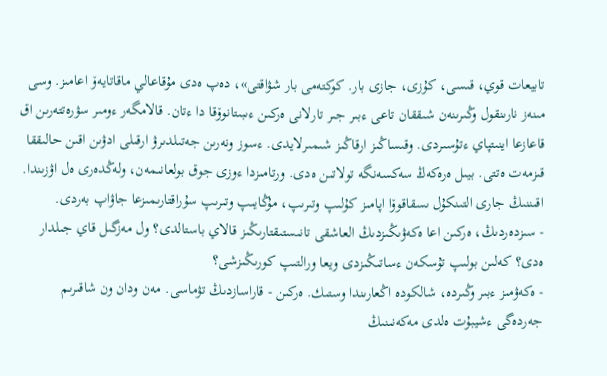تابيعات قوي، قىسى، كۇزى، جازى بار. كوكتەمى بار شۋاقتى»، دەپ ەدى مۇقاعالي ماقاتايەۆ اعامىز. وسى مىنەز نارىنقول وڭىرىنەن شىققان تاعى ءبىر جىر تارلانى ەركىن ءىبىتانوۆقا دا ءتان. قالامگەر ءومىر سۋرەتتەرىن اق قاعازعا اينىتپاي ءتۇسىردى. وقىساڭىز ارقاڭىز شىمىرلايدى. ءسوز ونەرىن جەتىلدىرۋ ارقىلى ادۋىن اقىن حالىققا قىزمەت ەتتى. بيىل ەرەكەڭ سەكسەنگە تولاتىن ەدى. ورتامىزدا ءوزى جوق بولعانىمەن، ولەڭدەرى ەل اۋزىندا. اقىننىڭ جارى التىنكۇل ىسقاقوۆا اپامىز كۇلىپ وتىرىپ، مۇڭايىپ وتىرىپ سۇراقتارىمىزعا جاۋاپ بەردى.
- سىزدەردىڭ، ەركىن اعا ەكەۋىڭىزدىڭ العاشقى تانىستىقتارىڭىز قالاي باستالدى؟ ول مەزگىل قاي جىلدار ەدى؟ كەلىن بولىپ تۇسكەن ءساتىڭىزدى ويعا ورالتىپ كورىڭىزشى؟
- ەكەۋمىز ءبىر وڭىردە، شالكودە اڭعارىندا وستىك. ەركىن - قاراسازدىڭ تۋماسى. مەن ودان ون شاقىرىم جەردەگى ءشيبۇت ەلدى مەكەنىنىڭ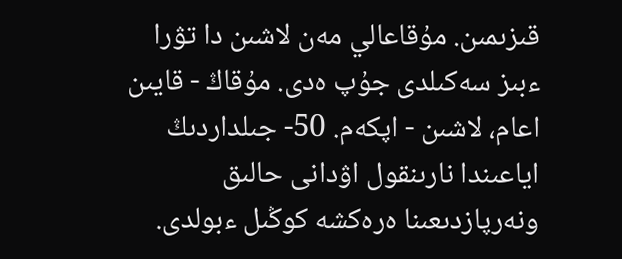قىزىمىن. مۇقاعالي مەن لاشىن دا تۋرا ءبىز سەكىلدى جۇپ ەدى. مۇقاڭ - قايىن اعام، لاشىن - اپكەم. 50- جىلداردىڭ اياعىندا نارىنقول اۋدانى حالىق ونەرپازدىعىنا ەرەكشە كوڭىل ءبولدى.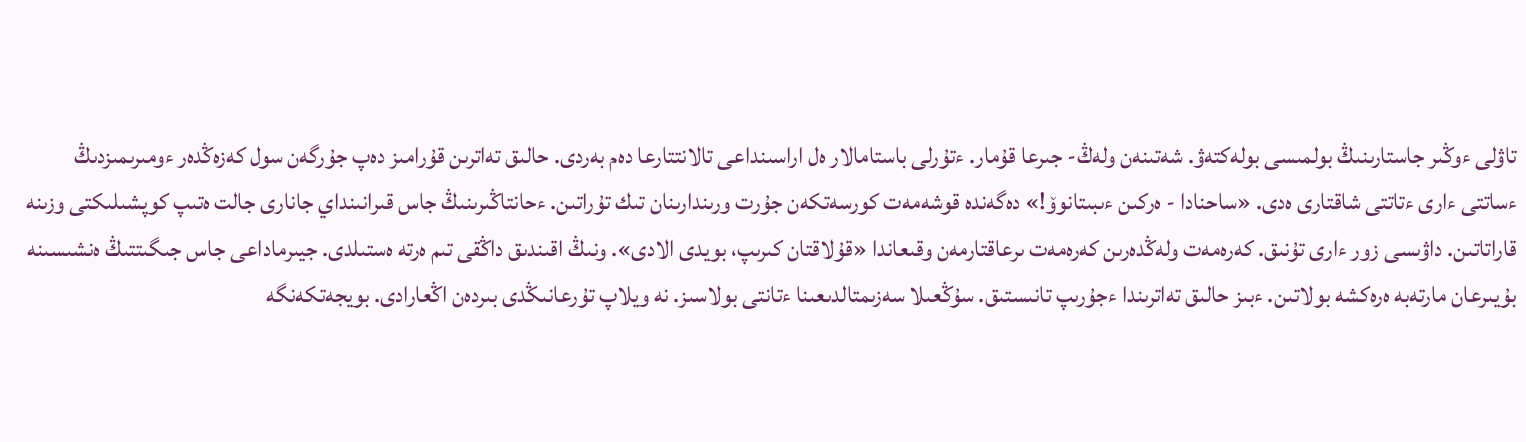تاۋلى ءوڭىر جاستارىنىڭ بولمىسى بولەكتەۋ. شەتىنەن ولەڭ- جىرعا قۇمار. ءتۇرلى باستامالار ەل اراسىنداعى تالانتتارعا دەم بەردى. حالىق تەاترىن قۇرامىز دەپ جۇرگەن سول كەزەڭدەر ءومىرىمىزدىڭ ءساتتى ءارى ءتاتتى شاقتارى ەدى. «ساحنادا - ەركىن ءىبىتانوۆ!» دەگەندە قوشەمەت كورسەتكەن جۇرت ورىندارىنان تىك تۇراتىن. ءحانتاڭىرىنىڭ جاس قىرانىنداي جانارى جالت ەتىپ كوپشىلىكتى وزىنە قاراتاتىن. داۋىسى زور ءارى تۇنىق. كەرەمەت ولەڭدەرىن كەرەمەت ىرعاقتارمەن وقىعاندا «قۇلاقتان كىرىپ، بويدى الادى». ونىڭ اقىندىق داڭقى تىم ەرتە ەستىلدى. جيىرماداعى جاس جىگىتتىڭ ەنشىسىنە بۇيىرعان مارتەبە ەرەكشە بولاتىن. ءبىز حالىق تەاترىندا ءجۇرىپ تانىستىق. سۇڭعىلا سەزىمتالدىعىنا ءتانتى بولاسىز. نە ويلاپ تۇرعانىڭدى بىردەن اڭعارادى. بويجەتكەنگە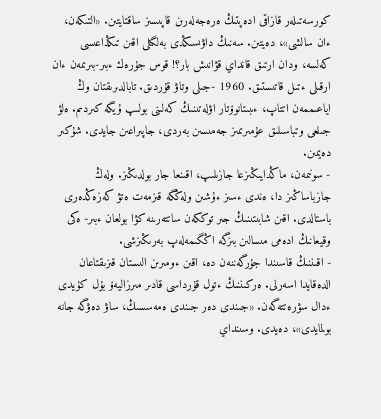كورسەتىلەر قازاقى ادەپتىڭ ەرەجەلەرىن قاپىسىز ساقتايتىن. «التىكەن، ءان سالشى»، دەيتىن. سەنىڭ داۋىسىڭدى بەلگىلى اقىن تىڭداعىسى كەلسە، ودان ارتىق قانداي قۋانىش بار؟! قوس جۇرەك ءبىر-بىرىمەن ءان ارقىلى ءتىل قاتىستىق. 1960 -جىلى وتاۋ قۇردىق. تابالدىرىقتان وڭ اياعىممەن اتتاپ، ءىبىتانوۆتار اۋلەتىنىڭ كەلىنى بولىپ ۇيگە كىردىم. ەلۋ جىلعى وتباسىلىق عۇمىرىمىز جەمىسىن بەردى، جاپىراعىن جايدى. شۇكىر دەيمىن.
- سونىمەن، ماڭدايىڭىزعا جازىلىپ، اقىنعا جار بولدىڭىز. ولەڭ جازباساڭىز دا، ەندى ءسىز ءۇشىن ولەڭگە قىزمەت ەتۋ كەزەڭدەرى باستالدى. اقىن شابىتىنىڭ جىر توككەن ساتتەرىنە كۋا بولعان ءبىر- ەكى وقيعانىڭ ادەمى مىسالىن بىزگە اڭگىمەلەپ بەرىڭىزشى.
- اقىننىڭ قاسىندا جۇرگەننەن دە، اقىن ءومىرىن الىستان قىزىقتاعان الدەقايدا اسەرلى. ەركىننىڭ ءتول قۇرداسى قادىر مىرزاليەۆ بۇل كۇيدى ءدال سۋرەتتەگەن. «جىندى دەر جىندى ەمەسسىڭ، ساۋ دەۋگە جانە بولمايدى»، دەيدى. وسىنداي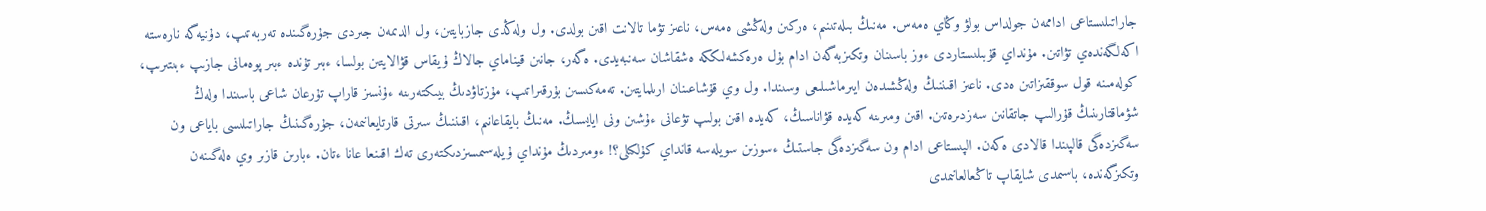جاراتىلىستاعى اداممەن جولداس بولۋ وڭاي ەمەس. مەنىڭ بىلەتىنىم، ەركىن ولەڭشى ەمەس، ناعىز تۋما تالانت اقىن بولدى. ول ولەڭدى جازبايتىن، ول الدىمەن جىردى جۇرەگىندە تەربەتىپ، دۇنيەگە نارەستە اكەلگەندەي تۋاتىن. مۇنداي قۇبىلىستاردى ءوز باسىنان وتكىزبەگەن ادام بۇل ەرەكشەلىككە ەشقاشان سەنبەيدى. ەگەر، جانىن قيناماي جالاڭ ۇيقاس قۋالايتىن بولسا، ءبىر تۇندە ءبىر پوەمانى جازىپ ءبىتىرىپ، كولەمىنە قول سوققىزاتىن ەدى. ناعىز اقىننىڭ ولەڭشىدەن ايىرماشىلىعى وسىندا. ول وي قۇشاعىنان ارىلمايتىن. تەمەكىسىن بۇرقىراتىپ، مۇزتاۋدىڭ بيىكتەرىنە ءۇنسىز قاراپ تۇرعان شاعى باسىندا ولەڭ شۋماقتارىنىڭ قۇرالىپ جاتقانىن سەزدىرەتىن. اقىن ومىرىنە كەيدە قۋاناسىڭ، كەيدە اقىن بولىپ تۋعانى ءۇشىن ونى ايايسىڭ. مەنىڭ بايقاعانىم، اقىننىڭ سىرتى قارتايعانىمەن، جۇرەگىنىڭ جاراتىلىسى باياعى ون سەگىزدەگى قالپىندا قالادى ەكەن. الپىستاعى ادام ون سەگىزدەگى جاستىڭ ءسوزىن سويلەسە قانداي كۇلكىلى؟! ءومىردىڭ مۇنداي ۇيلەسىمسىزدىكتەرى تەك اقىنعا عانا ءتان. ءبارىن قازىر وي ەلەگىنەن وتكىزگەندە، باسىمدى شايقاپ تاڭعالعانىمدى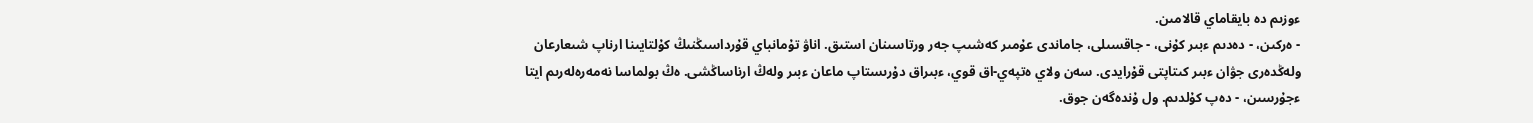ءوزىم دە بايقاماي قالامىن.
- ەركىن، - دەدىم ءبىر كۇنى، - جاقسىلى، جاماندى عۇمىر كەشىپ جەر ورتاسىنان استىق. اناۋ تۇمانباي قۇرداسىڭنىڭ كۇلتايىنا ارناپ شىعارعان ولەڭدەرى جۋان ءبىر كىتاپتى قۇرايدى. سەن ولاي ەتپەي-اق قوي، ءبىراق دۇرىستاپ ماعان ءبىر ولەڭ ارناساڭشى. ەڭ بولماسا نەمەرەلەرىم ايتا ءجۇرسىن، - دەپ كۇلدىم. ول ۇندەگەن جوق.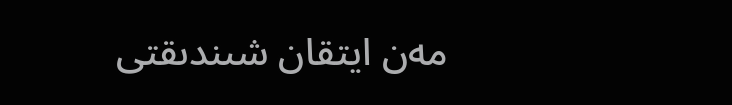مەن ايتقان شىندىقتى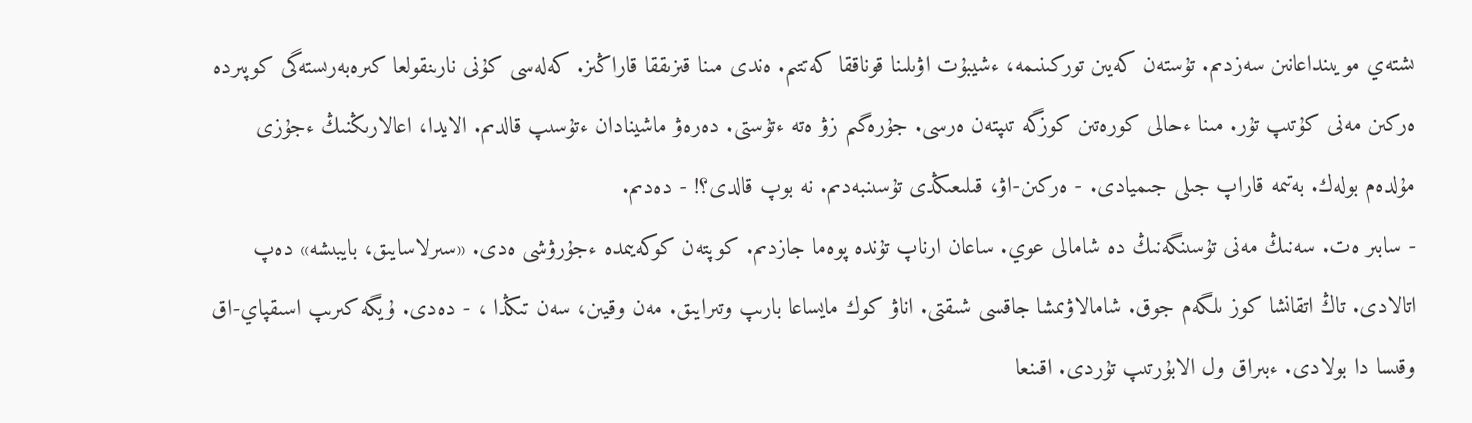ىشتەي مويىنداعانىن سەزدىم. تۇستەن كەيىن توركىنىمە، ءشيبۇت اۋىلىنا قوناققا كەتتىم. ەندى مىنا قىزىققا قاراڭىز. كەلەسى كۇنى نارىنقولعا كىرەبەرىستەگى كوپىردە ەركىن مەنى كۇتىپ تۇر. مىنا ءحالى كورەتىن كوزگە تىپتەن ەرسى. جۇرەگىم زۋ ەتە ءتۇستى. دەرەۋ ماشينادان ءتۇسىپ قالدىم. الايدا، اعالارىڭنىڭ ءجۇزى مۇلدەم بولەك. بەتىمە قاراپ جىلى جىميادى. - ەركىن-اۋ، قىلىعىڭدى تۇسىنبەدىم. نە بوپ قالدى؟! - دەدىم.
- سابىر ەت. سەنىڭ مەنى تۇسىنگەنىڭ دە شامالى عوي. ساعان ارناپ تۇندە پوەما جازدىم. كوپتەن كوكەيىمدە ءجۇرۋشى ەدى. «سىرلاسايىق، بايبىشە» دەپ اتالادى. تاڭ اتقانشا كوز ىلگەم جوق. شامالاۋىمشا جاقسى شىقتى. اناۋ كوك مايساعا بارىپ وتىرايىق. مەن وقيىن، سەن تىڭدا ، - دەدى. ۇيگە كىرىپ اسىقپاي-اق وقىسا دا بولادى. ءبىراق ول الابۇرتىپ تۇردى. اقىنعا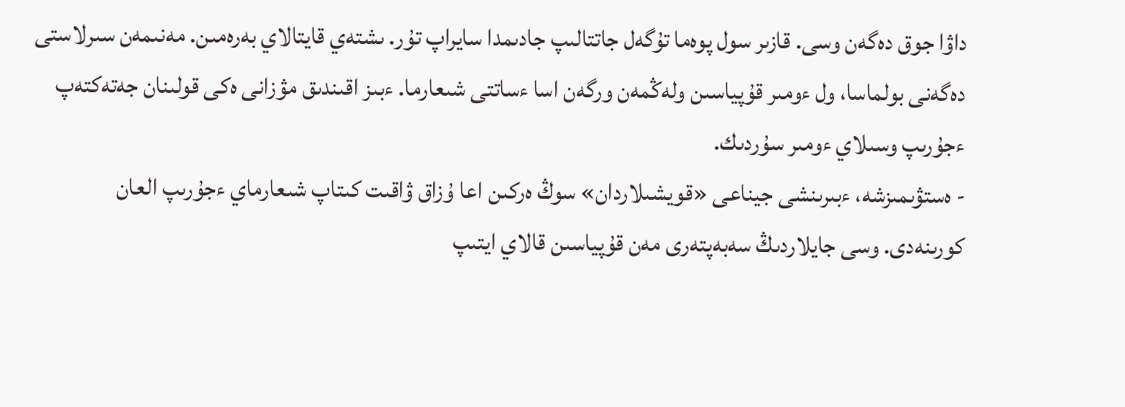داۋا جوق دەگەن وسى. قازىر سول پوەما تۇگەل جاتتالىپ جادىمدا سايراپ تۇر. ىشتەي قايتالاي بەرەمىن. مەنىمەن سىرلاستى دەگەنى بولماسا، ول ءومىر قۇپياسىن ولەڭمەن ورگەن اسا ءساتتى شىعارما. ءبىز اقىندىق مۋزانى ەكى قولىنان جەتەكتەپ ءجۇرىپ وسىلاي ءومىر سۇردىك.
- ەستۋىمىزشە، ءبىرىنشى جيناعى «قويشىلاردان» سوڭ ەركىن اعا ۇزاق ۋاقىت كىتاپ شىعارماي ءجۇرىپ العان كورىنەدى. وسى جايلاردىڭ سەبەپتەرى مەن قۇپياسىن قالاي ايتىپ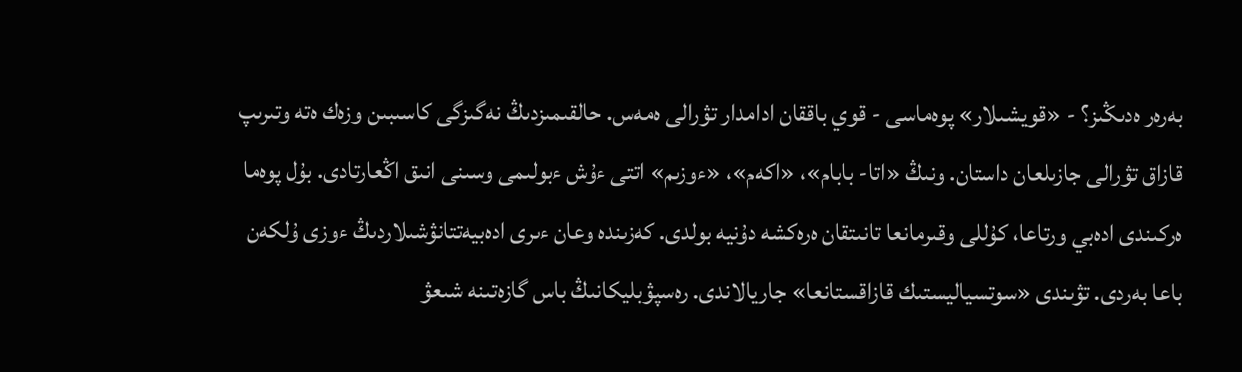بەرەر ەدىڭىز؟ - «قويشىلار» پوەماسى - قوي باققان ادامدار تۋرالى ەمەس. حالقىمىزدىڭ نەگىزگى كاسىبىن وزەك ەتە وتىرىپ قازاق تۋرالى جازىلعان داستان. ونىڭ «اتا- بابام»، «اكەم»، «ءوزىم» اتتى ءۇش ءبولىمى وسىنى انىق اڭعارتادى. بۇل پوەما ەركىندى ادەبي ورتاعا، كۇللى وقىرمانعا تانىتقان ەرەكشە دۇنيە بولدى. كەزىندە وعان ءىرى ادەبيەتتانۋشىلاردىڭ ءوزى ۇلكەن باعا بەردى. تۋىندى «سوتسياليستىك قازاقستانعا» جاريالاندى. رەسپۋبليكانىڭ باس گازەتىنە شىعۋ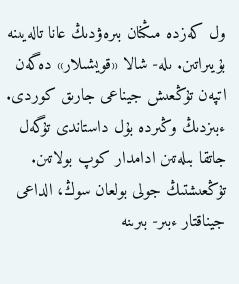ول كەزدە مىڭنان بىرەۋدىڭ عانا تالەيىنە بۇيىراتىن. ىلە- شالا «قويشىلار» دەگەن اتپەن تۇڭعىش جيناعى جارىق كوردى. ءبىزدىڭ وڭىردە بۇل داستاندى تۇگەل جاتقا بىلەتىن ادامدار كوپ بولاتىن. تۇڭعىشتىڭ جولى بولعان سوڭ، الداعى جيناقتار ءبىر- بىرىنە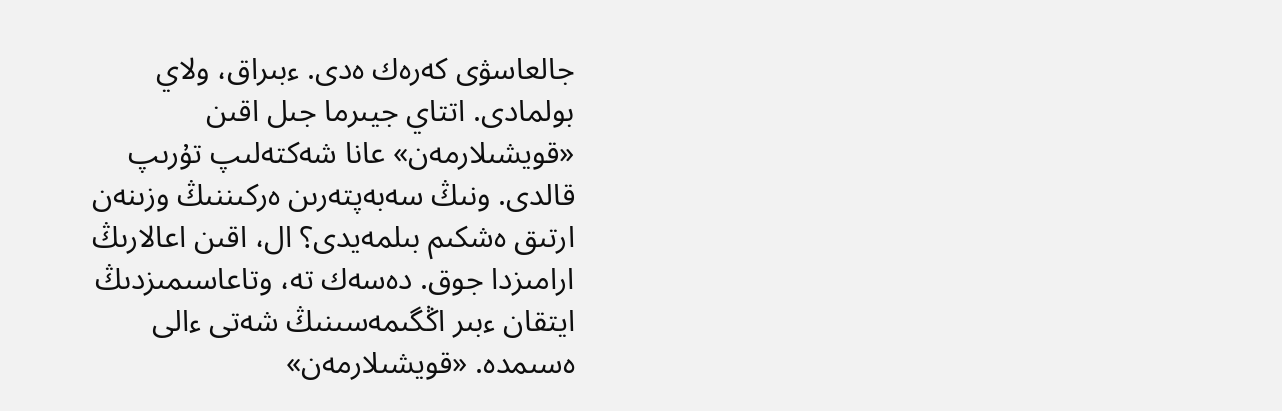جالعاسۋى كەرەك ەدى. ءبىراق، ولاي بولمادى. اتتاي جيىرما جىل اقىن «قويشىلارمەن» عانا شەكتەلىپ تۇرىپ قالدى. ونىڭ سەبەپتەرىن ەركىننىڭ وزىنەن ارتىق ەشكىم بىلمەيدى؟ ال، اقىن اعالارىڭ ارامىزدا جوق. دەسەك تە، وتاعاسىمىزدىڭ ايتقان ءبىر اڭگىمەسىنىڭ شەتى ءالى ەسىمدە. «قويشىلارمەن»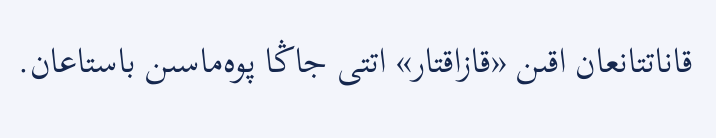قاناتتانعان اقىن «قازاقتار» اتتى جاڭا پوەماسىن باستاعان.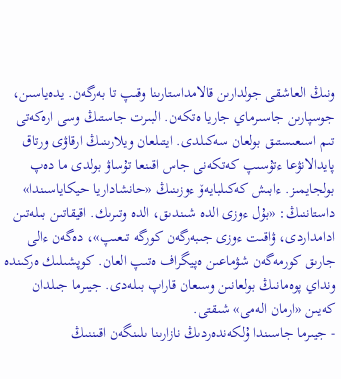ونىڭ العاشقى جولدارىن قالامداستارىنا وقىپ تا بەرگەن. يدەياسىن، جوسپارىن جاسىرماي جاريا ەتكەن. البىرت جاستىڭ وسى ارەكەتى تىم اسىعىستىق بولعان سەكىلدى. ايتىلعان ويلارىنىڭ ارقاۋى ورتاق پايدالانۋعا ءتۇسىپ كەتكەنى جاس اقىنعا تۇساۋ بولدى ما دەپ بولجايمىز. ءابىش كەكىلبايەۆ ءوزىنىڭ «حانشاداريا حيكاياسىندا» داستاننىڭ: «بۇل ءوزى الدە شىندىق، الدە وتىرىك. اقيقاتىن بىلەتىن ادامداردى، ۋاقىت ءوزى جىبەرگەن كورگە تىعىپ»، دەگەن ءالى جارىق كورمەگەن شۋماعىن ەپيگراف ەتىپ العان. كوپشىلىك ەركىندە ونداي پوەمانىڭ بولعانىن وسىعان قاراپ بىلەدى. جيىرما جىلدان كەيىن «ارمان الەمى» شىقتى.
- جيىرما جاسىندا ۇلكەندەردىڭ نازارىنا ىلىنگەن اقىننىڭ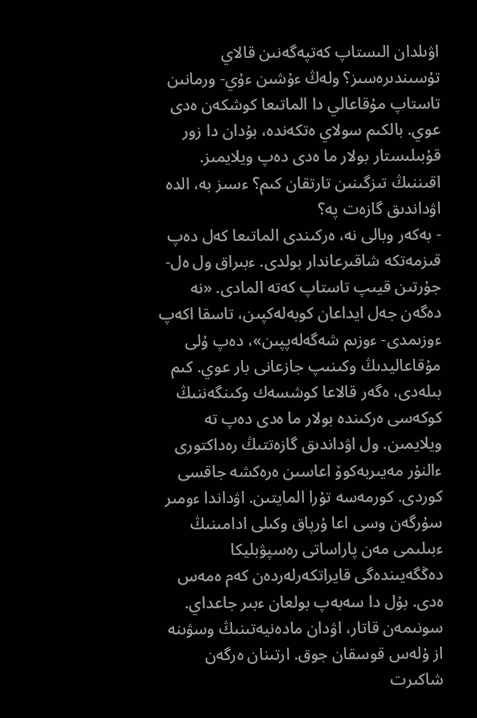اۋىلدان الىستاپ كەتپەگەنىن قالاي تۇسىندىرەسىز؟ ولەڭ ءۇشىن ءۇي- ورمانىن تاستاپ مۇقاعالي دا الماتىعا كوشكەن ەدى عوي. بالكىم سولاي ەتكەندە، بۇدان دا زور قۇبىلىستار بولار ما ەدى دەپ ويلايمىز. اقىننىڭ تىزگىنىن تارتقان كىم؟ ءسىز بە، الدە اۋداندىق گازەت پە؟
- بەكەر وبالى نە، ەركىندى الماتىعا كەل دەپ قىزمەتكە شاقىرعاندار بولدى. ءبىراق ول ەل- جۇرتىن قيىپ تاستاپ كەتە المادى. «نە دەگەن جەل ايداعان كوبەلەكپىن، تاسقا اكەپ ءوزىمدى- ءوزىم شەگەلەپپىن»، دەپ ۇلى مۇقاعاليدىڭ وكىنىپ جازعانى بار عوي. كىم بىلەدى، ەگەر قالاعا كوشسەك وكىنگەننىڭ كوكەسى ەركىندە بولار ما ەدى دەپ تە ويلايمىن. ول اۋداندىق گازەتتىڭ رەداكتورى ءالنۇر مەيىربەكوۆ اعاسىن ەرەكشە جاقسى كوردى. كورمەسە تۇرا المايتىن. اۋداندا ءومىر سۇرگەن وسى اعا ۇرپاق وكىلى ادامىنىڭ ءبىلىمى مەن پاراساتى رەسپۋبليكا دەڭگەيىندەگى قايراتكەرلەردەن كەم ەمەس ەدى. بۇل دا سەبەپ بولعان ءبىر جاعداي. سونىمەن قاتار، اۋدان مادەنيەتىنىڭ وسۋىنە از ۇلەس قوسقان جوق. ارتىنان ەرگەن شاكىرت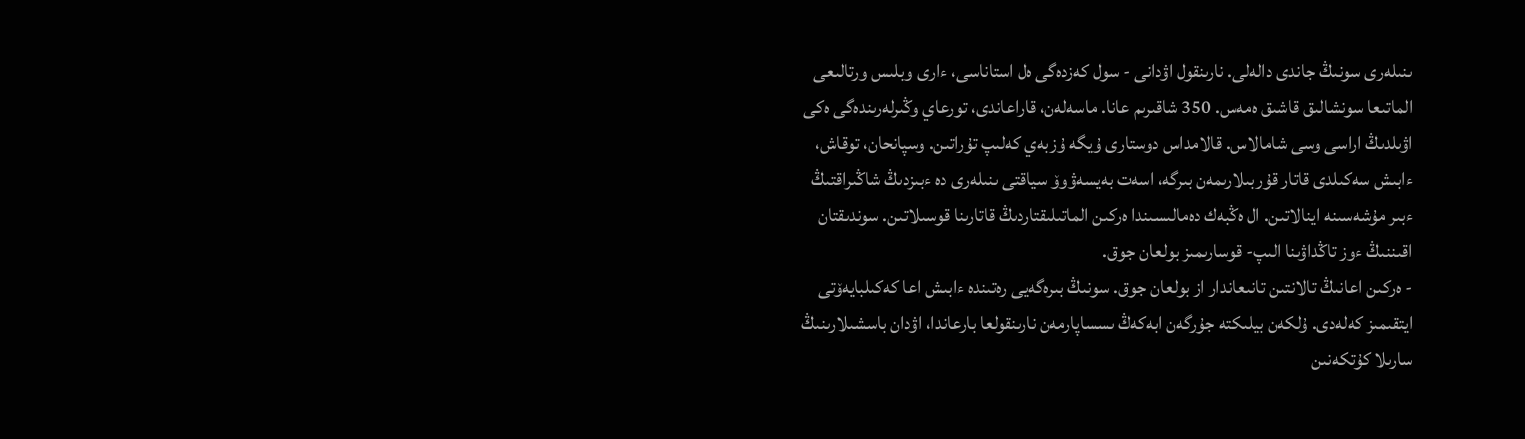ىنىلەرى سونىڭ جاندى دالەلى. نارىنقول اۋدانى - سول كەزدەگى ەل استاناسى، ءارى وبلىس ورتالىعى الماتىعا سونشالىق قاشىق ەمەس. 350 شاقىرىم عانا. ماسەلەن، قاراعاندى، تورعاي وڭىرلەرىندەگى ەكى اۋىلدىڭ اراسى وسى شامالاس. قالامداس دوستارى ۇيگە ۇزبەي كەلىپ تۇراتىن. وسپانحان، توقاش، ءابىش سەكىلدى قاتار قۇربىلارىمەن بىرگە، اسەت بەيسەۋوۆ سياقتى ىنىلەرى دە ءبىزدىڭ شاڭىراقتىڭ ءبىر مۇشەسىنە اينالاتىن. ال ەڭبەك دەمالىسىندا ەركىن الماتىلىقتاردىڭ قاتارىنا قوسىلاتىن. سوندىقتان اقىننىڭ ءوز تاڭداۋىنا الىپ- قوسارىمىز بولعان جوق.
- ەركىن اعانىڭ تالانتىن تانىعاندار از بولعان جوق. سونىڭ بىرەگەيى رەتىندە ءابىش اعا كەكىلبايەۆتى ايتقىمىز كەلەدى. ۇلكەن بيلىكتە جۇرگەن ابەكەڭ ىسساپارمەن نارىنقولعا بارعاندا، اۋدان باسشىلارىنىڭ سارىلا كۇتكەنىن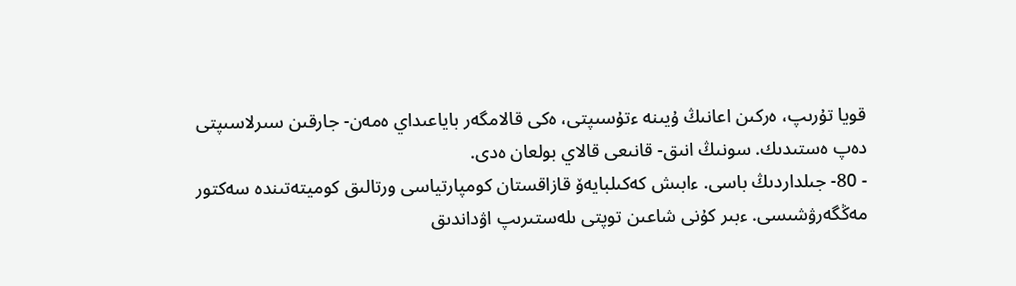قويا تۇرىپ، ەركىن اعانىڭ ۇيىنە ءتۇسىپتى، ەكى قالامگەر باياعىداي ەمەن- جارقىن سىرلاسىپتى دەپ ەستىدىك. سونىڭ انىق- قانىعى قالاي بولعان ەدى.
- 80- جىلداردىڭ باسى. ءابىش كەكىلبايەۆ قازاقستان كومپارتياسى ورتالىق كوميتەتىندە سەكتور مەڭگەرۋشىسى. ءبىر كۇنى شاعىن توپتى ىلەستىرىپ اۋداندىق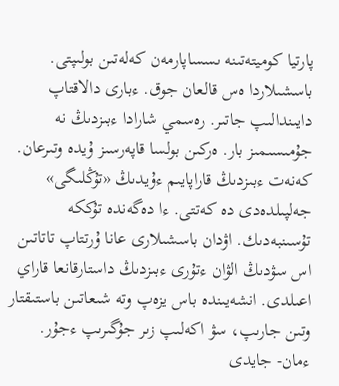پارتيا كوميتەتىنە ىسساپارمەن كەلەتىن بولىپتى. باسشىلاردا ەس قالعان جوق. ءبارى دالاقتاپ دايىندالىپ جاتىر. رەسمي شارادا ءبىزدىڭ نە جۇمىسىمىز بار. ەركىن بولسا قاپەرسىز ۇيدە وتىرعان. كەنەت ءبىزدىڭ قاراپايىم ءۇيدىڭ «تۇڭلىگى» جەلپىلدەدى دە كەتتى. ءا دەگەندە تۇككە تۇسىنبەدىك. اۋدان باسشىلارى عانا ۇرتتاپ تاتاتىن اس سۋدىڭ الۋان ءتۇرى ءبىزدىڭ داستارقانعا قاراي اعىلدى. انشەيىندە باس يزەپ وتە شىعاتىن باستىقتار وتىن جارىپ، سۋ اكەلىپ زىر جۇگىرىپ ءجۇر. ءمان- جايدى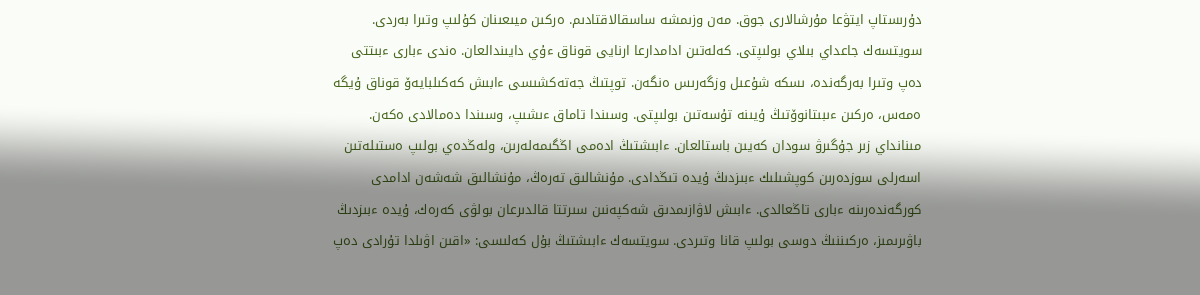دۇرىستاپ ايتۋعا مۇرشالارى جوق. مەن وزىمشە ساسقالاقتادىم. ەركىن ميىعىنان كۇلىپ وتىرا بەردى. سويتسەك جاعداي بىلاي بولىپتى. كەلەتىن ادامدارعا ارنايى قوناق ءۇي دايىندالعان. ەندى ءبارى ءبىتتى دەپ وتىرا بەرگەندە، ىسكە شۇعىل وزگەرىس ەنگەن. توپتىڭ جەتەكشىسى ءابىش كەكىلبايەۆ قوناق ۇيگە ەمەس، ەركىن ءىبىتانوۆتىڭ ۇيىنە تۇسەتىن بولىپتى. وسىندا تاماق ءىشىپ، وسىندا دەمالادى ەكەن. مىنانداي زىر جۇگىرۋ سودان كەيىن باستالعان. ءابىشتىڭ ادەمى اڭگىمەلەرىن، ولەڭدەي بولىپ ەستىلەتىن اسەرلى سوزدەرىن كوپشىلىك ءبىزدىڭ ۇيدە تىڭدادى. مۇنشالىق تەرەڭ، مۇنشالىق شەشەن ادامدى كورگەندەرىنە ءبارى تاڭعالدى. ءابىش لاۋازىمدىق شەكپەنىن سىرتتا قالدىرعان بولۋى كەرەك، ۇيدە ءبىزدىڭ باۋىرىمىز، ەركىننىڭ دوسى بولىپ قانا وتىردى. سويتسەك ءابىشتىڭ بۇل كەلىسى: «اقىن اۋىلدا تۇرادى دەپ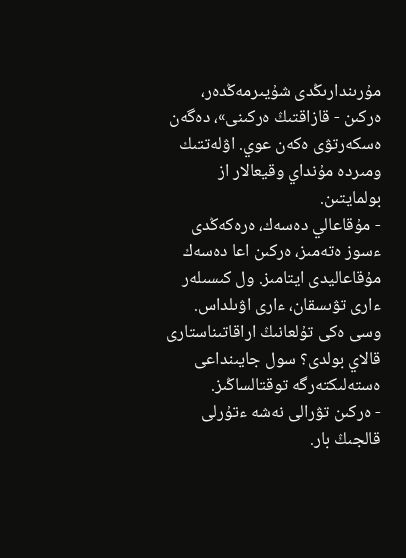مۇرىندارىڭدى شۇيىرمەڭدەر، ەركىن - قازاقتىڭ ەركىنى»، دەگەن ەسكەرتۋى ەكەن عوي. اۋلەتتىك ومىردە مۇنداي وقيعالار از بولمايتىن.
- مۇقاعالي دەسەك، ەرەكەڭدى ءسوز ەتەمىز، ەركىن اعا دەسەك مۇقاعاليدى ايتامىز. ول كىسىلەر ءارى تۋىسقان، ءارى اۋىلداس. وسى ەكى تۇلعانىڭ اراقاتىناستارى قالاي بولدى؟ سول جايىنداعى ەستەلىكتەرگە توقتالساڭىز.
- ەركىن تۋرالى نەشە ءتۇرلى قالجىڭ بار.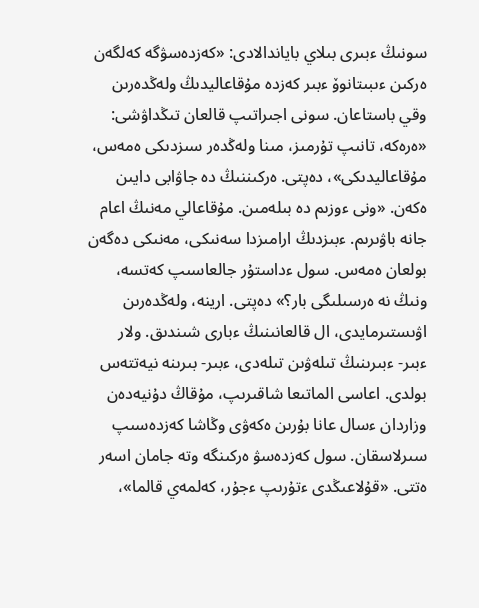سونىڭ ءبىرى بىلاي باياندالادى: «كەزدەسۋگە كەلگەن ەركىن ءىبىتانوۆ ءبىر كەزدە مۇقاعاليدىڭ ولەڭدەرىن وقي باستاعان. سونى اجىراتىپ قالعان تىڭداۋشى: «ەرەكە، تانىپ تۇرمىز، مىنا ولەڭدەر سىزدىكى ەمەس، مۇقاعاليدىكى»، دەپتى. ەركىننىڭ دە جاۋابى دايىن ەكەن. «ونى ءوزىم دە بىلەمىن. مۇقاعالي مەنىڭ اعام جانە باۋىرىم. ءبىزدىڭ ارامىزدا سەنىكى، مەنىكى دەگەن بولعان ەمەس. سول ءداستۇر جالعاسىپ كەتسە، ونىڭ نە ەرسىلىگى بار؟» دەپتى. ارينە، ولەڭدەرىن اۋىستىرمايدى، ال قالعانىنىڭ ءبارى شىندىق. ولار ءبىر- ءبىرىنىڭ تىلەۋىن تىلەدى، ءبىر- بىرىنە نيەتتەس بولدى. اعاسى الماتىعا شاقىرىپ، مۇقاڭ دۇنيەدەن وزاردان ءسال عانا بۇرىن ەكەۋى وڭاشا كەزدەسىپ سىرلاسقان. سول كەزدەسۋ ەركىنگە وتە جامان اسەر ەتتى. «قۇلاعىڭدى ءتۇرىپ ءجۇر، كەلمەي قالما»،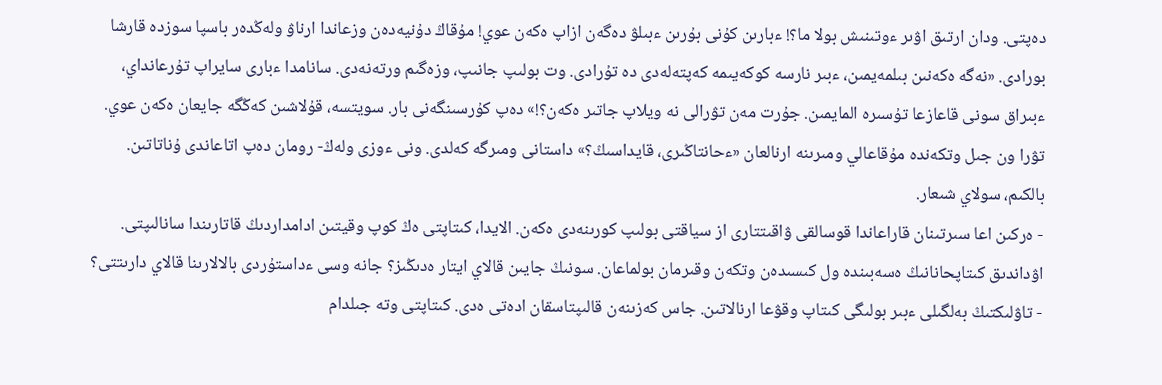دەپتى. ودان ارتىق اۋىر ءوتىنىش بولا ما؟! ءبارىن كۇنى بۇرىن ءبىلۋ دەگەن ازاپ ەكەن عوي! مۇقاڭ دۇنيەدەن وزعاندا ارناۋ ولەڭدەر باسپا سوزدە قارشا بورادى. «نەگە ەكەنىن بىلمەيمىن، ءبىر نارسە كوكەيىمە كەپتەلەدى دە تۇرادى. وت بولىپ جانىپ، وزەگىم ورتەنەدى. سانامدا ءبارى سايراپ تۇرعانداي، ءبىراق سونى قاعازعا تۇسىرە المايمىن. جۇرت مەن تۋرالى نە ويلاپ جاتىر ەكەن؟!» دەپ كۇرسىنگەنى بار. سويتسە، قۇلاشىن كەڭگە جايعان ەكەن عوي. تۋرا ون جىل وتكەندە مۇقاعالي ومىرىنە ارنالعان «ءحانتاڭىرى، قايداسىڭ؟» داستانى ومىرگە كەلدى. ونى ءوزى ولەڭ- رومان دەپ اتاعاندى ۇناتاتىن. بالكىم، سولاي شىعار.
- ەركىن اعا سىرتىنان قاراعاندا قوسالقى ۋاقىتتارى از سياقتى بولىپ كورىنەدى ەكەن. الايدا، كىتاپتى ەڭ كوپ وقيتىن ادامداردىڭ قاتارىندا سانالىپتى. اۋداندىق كىتاپحانانىڭ ەسەبىندە ول كىسىدەن وتكەن وقىرمان بولماعان. سونىڭ جايىن قالاي ايتار ەدىڭىز؟ جانە وسى ءداستۇردى بالالارىنا قالاي دارىتتى؟
- تاۋلىكتىڭ بەلگىلى ءبىر بولىگى كىتاپ وقۋعا ارنالاتىن. جاس كەزىنەن قالىپتاسقان ادەتى ەدى. كىتاپتى وتە جىلدام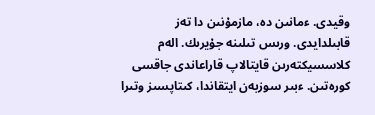وقيدى. ءمانىن دە، مازمۇنىن دا تەز قابىلدايدى. ورىس تىلىنە جۇيرىك. الەم كلاسسيكتەرىن قايتالاپ قاراعاندى جاقسى كورەتىن. ءبىر سوزبەن ايتقاندا، كىتاپسىز وتىرا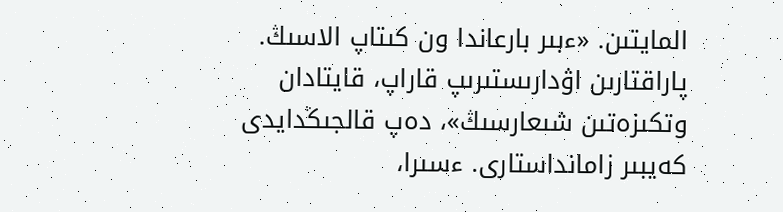المايتىن. «ءبىر بارعاندا ون كىتاپ الاسىڭ. پاراقتارىن اۋدارىستىرىپ قاراپ، قايتادان وتكىزەتىن شىعارسىڭ»، دەپ قالجىڭدايدى كەيبىر زامانداستارى. ءسىرا،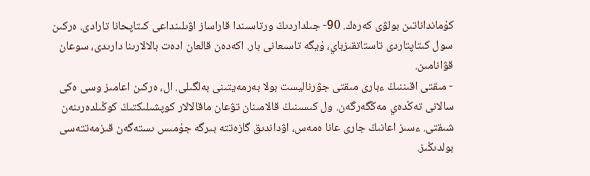كۇمانداناتىن بولۋى كەرەك. 90- جىلداردىڭ ورتاسىندا قاراساز اۋىلىنداعى كىتاپحانا تارادى. ەركىن سول كىتاپتاردى تاستاتقىزباي، ۇيگە تاسىعانى بار. اكەدەن قالعان ادەت بالالارىنا دارىدى، سوعان قۋانامىن.
- مىقتى اقىننىڭ ءبارى مىقتى جۋرناليست بولا بەرمەيتىنى بەلگىلى. ال، ەركىن اعامىز وسى ەكى سالانى تەڭدەي مەڭگەرگەن. ول كىسىنىڭ قالامىنان تۋعان ماقالالار كوپشىلىكتىڭ كوڭىلدەرىنەن شىقتى. ءسىز اعانىڭ جارى عانا ەمەس، اۋداندىق گازەتتە بىرگە جۇمىس ىستەگەن قىزمەتتەسى بولدىڭىز.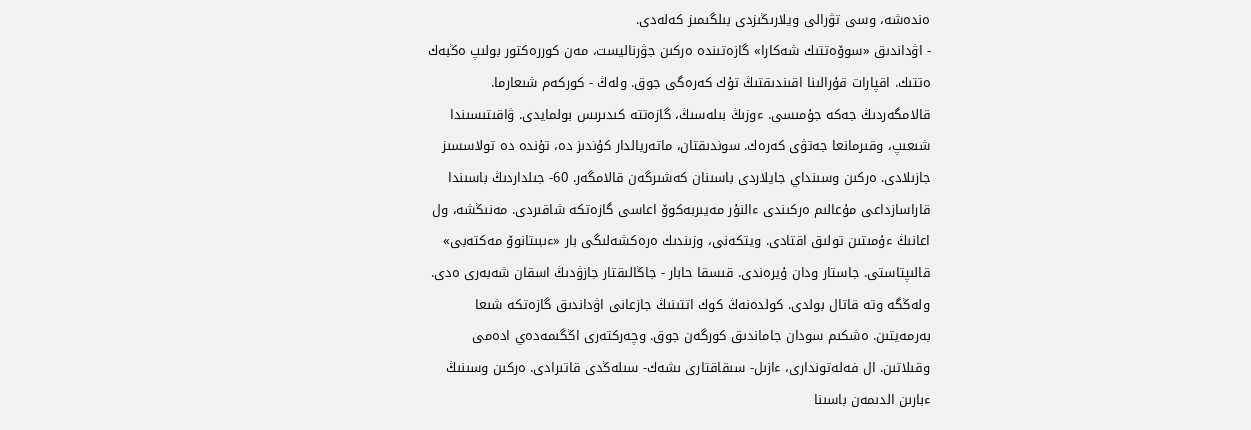ەندەشە، وسى تۋرالى ويلارىڭىزدى بىلگىمىز كەلەدى.
- اۋداندىق «سوۆەتتىك شەكارا» گازەتىندە ەركىن جۋرناليست، مەن كوررەكتور بولىپ ەڭبەك ەتتىك. اقپارات قۇرالىنا اقىندىقتىڭ تۇك كەرەگى جوق. ولەڭ - كوركەم شىعارما. قالامگەردىڭ جەكە جۇمىسى. ءوزىڭ بىلەسىڭ، گازەتتە كىدىرىس بولمايدى. ۋاقىتىسىندا شىعىپ، وقىرمانعا جەتۋى كەرەك. سوندىقتان، ماتەريالدار كۇندىز دە، تۇندە دە تولاسسىز جازىلادى. ەركىن وسىنداي جايلاردى باسىنان كەشىرگەن قالامگەر. 60- جىلداردىڭ باسىندا قاراسازداعى مۇعالىم ەركىندى ءالنۇر مەيىربەكوۆ اعاسى گازەتكە شاقىردى. مەنىڭشە، ول اعانىڭ ءۇمىتىن تولىق اقتادى. ويتكەنى، وزىندىك ەرەكشەلىگى بار «ءىبىتانوۆ مەكتەبى» قالىپتاستى. جاستار ودان ۇيرەندى. قىسقا حابار - جاڭالىقتار جازۋدىڭ اسقان شەبەرى ەدى. ولەڭگە وتە قاتال بولدى. كولدەنەڭ كوك اتتىنىڭ جازعانى اۋداندىق گازەتكە شىعا بەرمەيتىن. ەشكىم سودان جاماندىق كورگەن جوق. وچەركتەرى اڭگىمەدەي ادەمى وقىلاتىن. ال فەلەتوندارى، ءازىل- سىقاقتارى ىشەك- سىلەڭدى قاتىرادى. ەركىن وسىنىڭ ءبارىن الدىمەن باسىنا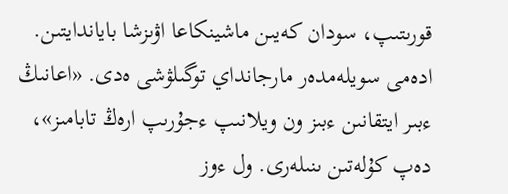قورىتىپ، سودان كەيىن ماشينكاعا اۋىزشا باياندايتىن. ادەمى سويلەمدەر مارجانداي توگىلۋشى ەدى. «اعانىڭ ءبىر ايتقانىن ءبىز ون ويلانىپ ءجۇرىپ ارەڭ تابامىز»، دەپ كۇلەتىن ىنىلەرى. ول ءوز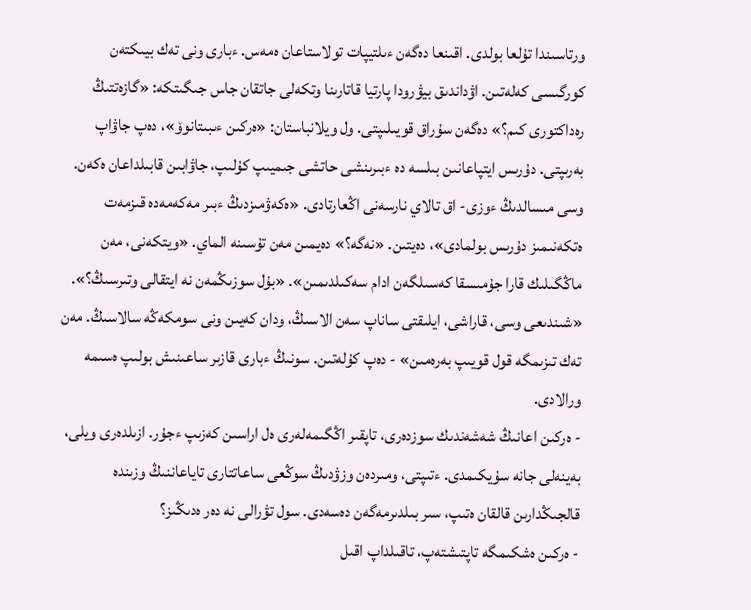ورتاسىندا تۇلعا بولدى. اقىنعا دەگەن ءىلتيپات تولاستاعان ەمەس. ءبارى ونى تەك بيىكتەن كورگىسى كەلەتىن. اۋداندىق بيۋرودا پارتيا قاتارىنا وتكەلى جاتقان جاس جىگىتكە: «گازەتتىڭ رەداكتورى كىم؟» دەگەن سۇراق قويىلىپتى. ول ويلانباستان: «ەركىن ءىبىتانوۆ»، دەپ جاۋاپ بەرىپتى. دۇرىس ايتپاعانىن بىلسە دە ءبىرىنشى حاتشى جىميىپ كۇلىپ، جاۋابىن قابىلداعان ەكەن. وسى مىسالدىڭ ءوزى- اق تالاي نارسەنى اڭعارتادى. «ەكەۋمىزدىڭ ءبىر مەكەمەدە قىزمەت ەتكەنىمىز دۇرىس بولمادى»، دەيتىن. «نەگە؟» دەيمىن مەن تۇسىنە الماي. «ويتكەنى، مەن ماڭگىلىك قارا جۇمىسقا كەسىلگەن ادام سەكىلدىمىن». «بۇل سوزىڭمەن نە ايتقالى وتىرسىڭ؟». «شىندىعى وسى، قاراشى، ايلىقتى ساناپ سەن الاسىڭ، ودان كەيىن ونى سومكەڭە سالاسىڭ. مەن تەك تىزىمگە قول قويىپ بەرەمىن» - دەپ كۇلەتىن. سونىڭ ءبارى قازىر ساعىنىش بولىپ ەسىمە ورالادى.
- ەركىن اعانىڭ شەشەندىك سوزدەرى، تاپقىر اڭگىمەلەرى ەل اراسىن كەزىپ ءجۇر. ازىلدەرى ويلى، بەينەلى جانە سۇيكىمدى. ءتىپتى، ومىردەن وزۋدىڭ سوڭعى ساعاتتارى تاياعاننىڭ وزىندە قالجىڭدارىن قالقان ەتىپ، سىر بىلدىرمەگەن دەسەدى. سول تۋرالى نە دەر ەدىڭىز؟
- ەركىن ەشكىمگە تاپتىشتەپ، تاقىلداپ اقىل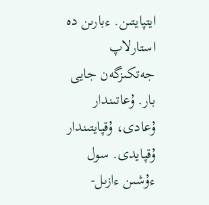ايتپايتىن. ءبارىن دە استارلاپ جەتكىزگەن جايى بار. ۇعاتىندار ۇعادى، ۇقپايتىندار ۇقپايدى. سول ءۇشىن ءازىل-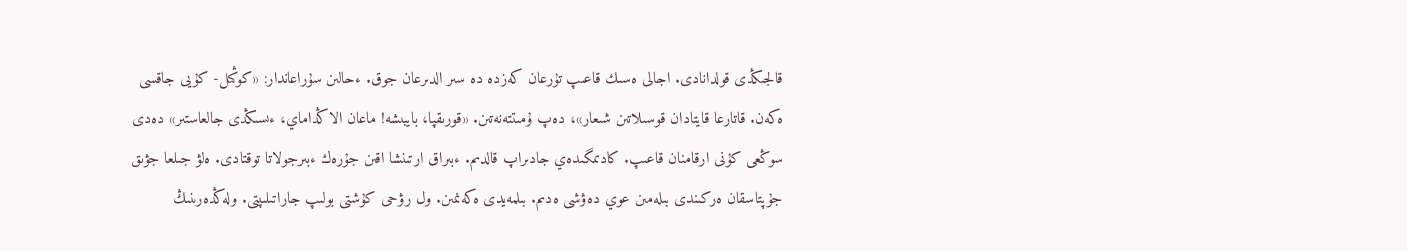قالجىڭدى قولدانادى. اجالى ەسىك قاعىپ تۇرعان كەزدە دە سىر الدىرعان جوق. ءحالىن سۇراعاندار: «كوڭىل- كۇيى جاقسى ەكەن. قاتارعا قايتادان قوسىلاتىن شىعار»، دەپ ۇمىتتەنەتىن. «قورىقپا، بايبىشە! ماعان الاڭداماي، ءىسىڭدى جالعاستىر» دەدى سوڭعى كۇنى ارقامنان قاعىپ. كادىمگىدەي جادىراپ قالدىم. ءبىراق ارتىنشا اقىن جۇرەك ءبىرجولاتا توقتادى. ەلۋ جىلعا جۋىق جۇپتاسقان ەركىندى بىلەمىن عوي دەۋشى ەدىم. بىلمەيدى ەكەنمىن. ول رۋحى كۇشتى بولىپ جاراتىلىپتى. ولەڭدەرىنىڭ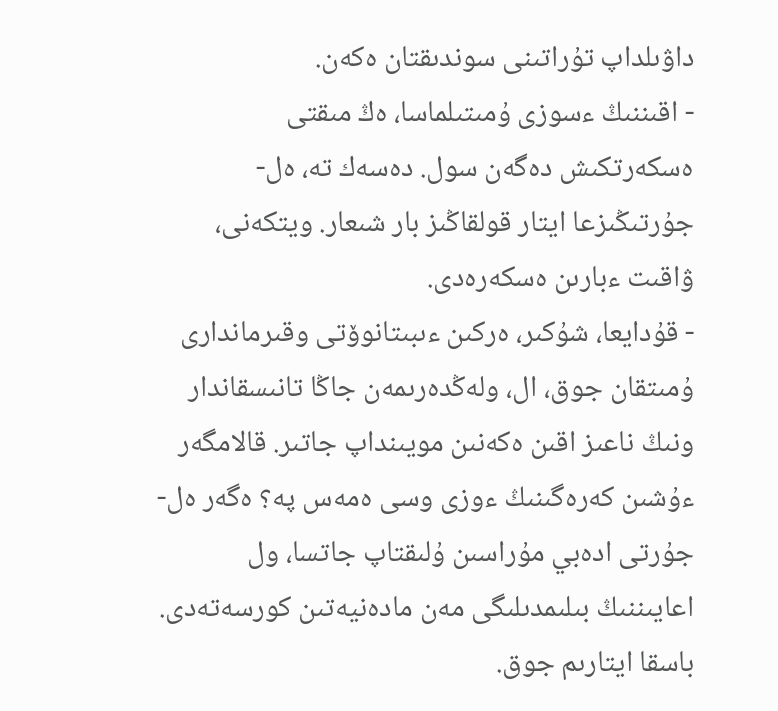داۋىلداپ تۇراتىنى سوندىقتان ەكەن.
- اقىننىڭ ءسوزى ۇمىتىلماسا، ەڭ مىقتى ەسكەرتكىش دەگەن سول. دەسەك تە، ەل- جۇرتىڭىزعا ايتار قولقاڭىز بار شىعار. ويتكەنى، ۋاقىت ءبارىن ەسكەرەدى.
- قۇدايعا، شۇكىر، ەركىن ءىبىتانوۆتى وقىرماندارى ۇمىتقان جوق، ال، ولەڭدەرىمەن جاڭا تانىسقاندار ونىڭ ناعىز اقىن ەكەنىن مويىنداپ جاتىر. قالامگەر ءۇشىن كەرەگىنىڭ ءوزى وسى ەمەس پە؟ ەگەر ەل- جۇرتى ادەبي مۇراسىن ۇلىقتاپ جاتسا، ول اعايىننىڭ بىلىمدىلىگى مەن مادەنيەتىن كورسەتەدى. باسقا ايتارىم جوق.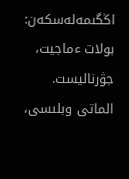اڭگىمەلەسكەن: بولات ءماجيت، جۋرناليست.
الماتى وبلىسى،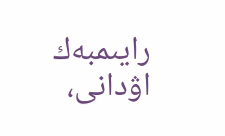رايىمبەك اۋدانى،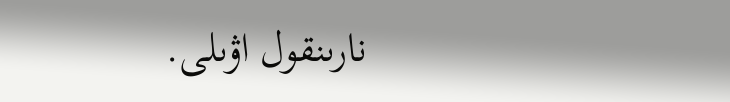نارىنقول اۋىلى.